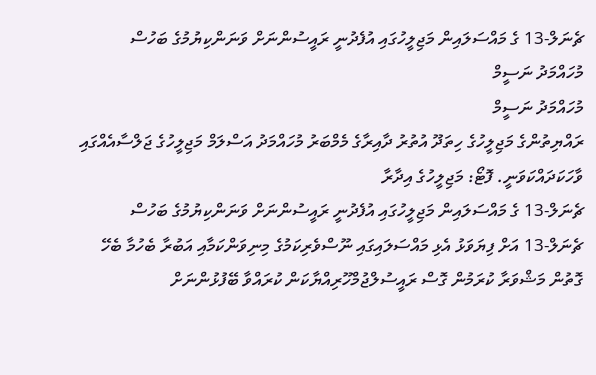ޗެނަލް-13 ގެ މައްސަލައިން މަޖިލީހުގައި އުފެދުނީ ރައީސުންނަށް ވަނަންކިޔުމުގެ ބަހުސް
މުހައްމަދު ނަސީމް
މުހައްމަދު ނަސީމް
ރައްޔިތުންގެ މަޖިލީހުގެ ހިތަދޫ އުތުރު ދާއިރާގެ މެމްބަރު މުހައްމަދު އަސްލަމް މަޖިލީހުގެ ޖަލްސާއެއްގައި ވާހަކަދައްކަވަނީ. ފޮޓޯ: މަޖިލީހުގެ އިދާރާ
ޗެނަލް-13 ގެ މައްސަލައިން މަޖިލީހުގައި އުފެދުނީ ރައީސުންނަށް ވަނަންކިޔުމުގެ ބަހުސް
ޗެނަލް-13 އަށް ފިޔަވަޅު އެޅި މައްސަލައިގައި ނޫސްވެރިކަމުގެ މިނިވަންކަމާއި އަބުރާ ބެހުމާ ބެހޭ ގޮތުން މަޝްވަރާ ކުރަމުން ގޮސް ރައީސުލްޖުމްހޫރިއްޔާކަން ކުރައްވާ ބޭފުޅުންނަށް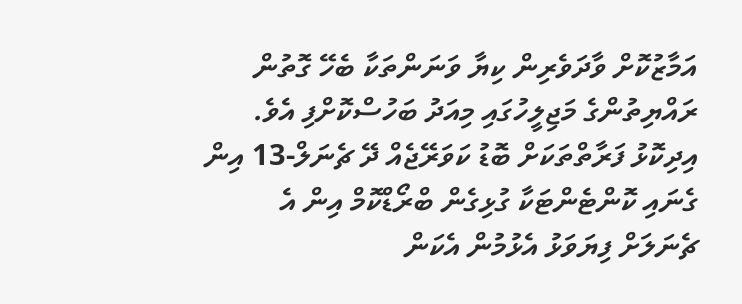އަމާޒުކޮށް ވާދަވެރިން ކިޔާ ވަނަންތަކާ ބެހޭ ގޮތުން ރައްޔިތުންގެ މަޖިލީހުގައި މިއަދު ބަހުސްކޮށްފި އެވެ.
އިދިކޮޅު ފަރާތްތަކަށް ބޮޑު ކަވަރޭޖެއް ދޭ ޗެނަލް-13 އިން ގެނައި ކޮންޓެންޓަކާ ގުޅިގެން ބްރޯޑްކޮމް އިން އެ ޗެނަލަށް ފިޔަވަޅު އެޅުމުން އެކަން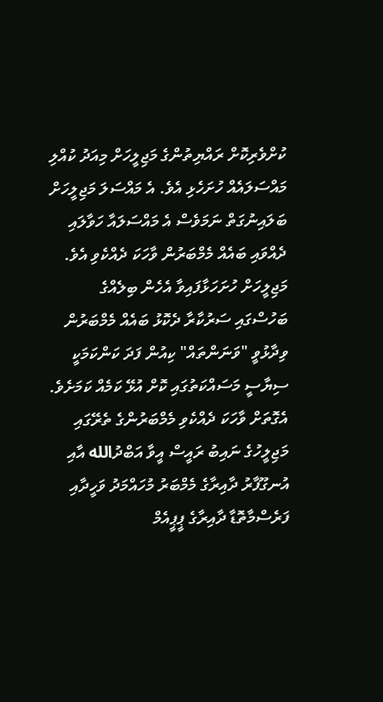ކުށްވެރިކޮށް ރައްޔިތުންގެ މަޖިލީހަށް މިއަދު ކުއްލި މައްސަލައެއް ހުށަހެޅި އެވެ. އެ މައްސަލަ މަޖިލީހަށް ބަލައިނުގަތް ނަމަވެސް އެ މައްސަލައާ ހަވާލައި ދެއްވައި ބައެއް މެމްބަރުން ވާހަކަ ދެއްކެވި އެވެ.
މަޖިލީހަށް ހުށަހަޅާފައިވާ އެހެން ބިލެއްގެ ބަހުސްގައި ސަރުކާރާ ދެކޮޅު ބައެއް މެމްބަރުން ވިދާޅުވީ "ވަނަންތައް" ކިއުން ފަދަ ކަންކަމަކީ ސިޔާސީ މަސައްކަތުގައި ކޮށް އުޅޭ ކަމެއް ކަމަށެވެ. އެގޮތަށް ވާހަކަ ދެއްކެވި މެމްބަރުންގެ ތެރޭގައި މަޖިލީހުގެ ނައިބު ރައީސް އީވާ އަބްދުالله އާއި އުނގޫފާރު ދާއިރާގެ މެމްބަރު މުހައްމަދު ވަހީދާއި ފަރެސްމާތޮޑާ ދާއިރާގެ ޕީޕީއެމް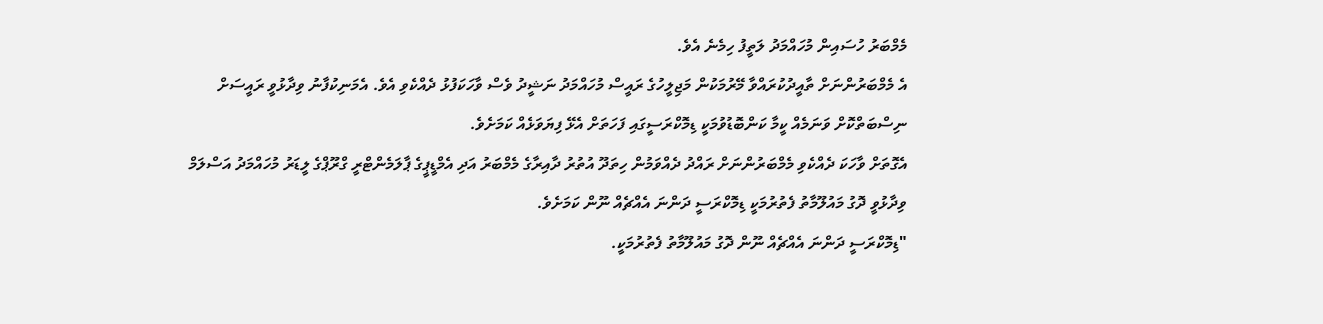މެމްބަރު ހުސައިން މުހައްމަދު ލަތީފު ހިމެނެ އެވެ.
އެ މެމްބަރުންނަށް ތާއީދުކުރައްވާ މޭރުމަކުން މަޖިލީހުގެ ރައީސް މުހައްމަދު ނަޝީދު ވެސް ވާހަކަފުޅު ދެއްކެވި އެވެ. އެމަނިކުފާނު ވިދާޅުވީ ރައީސަށް ނިސްބަތްކޮށް ވަނަމެއް ކީމާ ކަންބޮޑުވުމަކީ ޑިމޮކްރަސީގައި ފަހަތަށް އެޅޭ ފިޔަވަޅެއް ކަމަށެވެ.
އެގޮތަށް ވާހަކަ ދެއްކެވި މެމްބަރުންނަށް ރައްދު ދެއްވަމުން ހިތަދޫ އުތުރު ދާއިރާގެ މެމްބަރު އަދި އެމްޑީޕީގެ ޕާލަމެންޓްރީ ގްރޫޕްގެ ލީޑަރު މުހައްމަދު އަސްލަމް ވިދާޅުވީ ދޮގު މައުލޫމާތު ފެތުރުމަކީ ޑިމޮކްރަސީ ދަންނަ އެއްޗެއް ނޫން ކަމަށެވެ.
"ޑިމޮކްރަސީ ދަންނަ އެއްޗެއް ނޫން ދޮގު މައުލޫމާތު ފެތުރުމަކީ.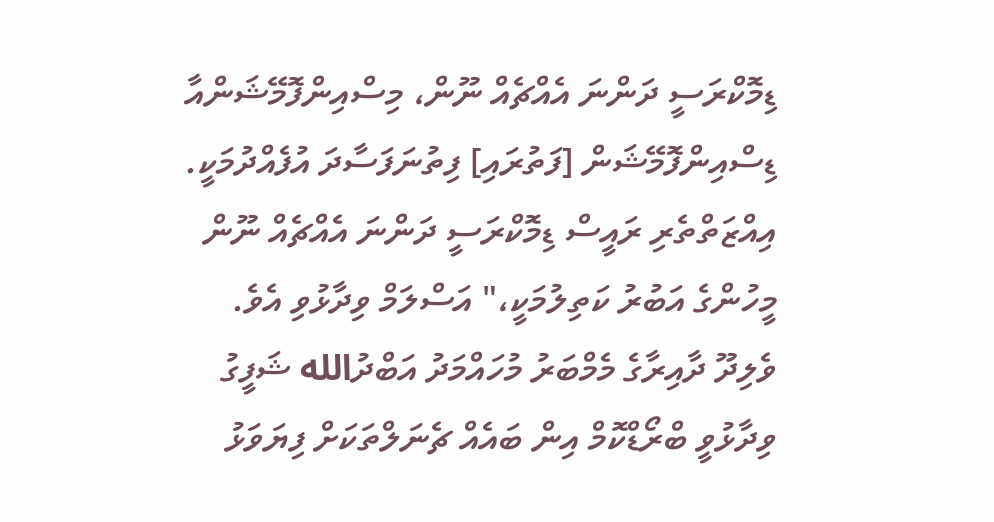ޑިމޮކްރަސީ ދަންނަ އެއްޗެއް ނޫން، މިސްއިންފޮމޭޝަންއާ ޑިސްއިންފޮމޭޝަން [ފަތުރައި] ފިތުނަފަސާދަ އުފެއްދުމަކީ. އިއްޒަތްތެރި ރައީސް ޑިމޮކްރަސީ ދަންނަ އެއްޗެއް ނޫން މީހުންގެ އަބުރު ކަތިލުމަކީ،" އަސްލަމް ވިދާޅުވި އެވެ.
ވެލިދޫ ދާއިރާގެ މެމްބަރު މުހައްމަދު އަބްދުالله ޝަފީގު ވިދާޅުވީ ބްރޯޑްކޮމް އިން ބައެއް ޗެނަލްތަކަށް ފިޔަވަޅު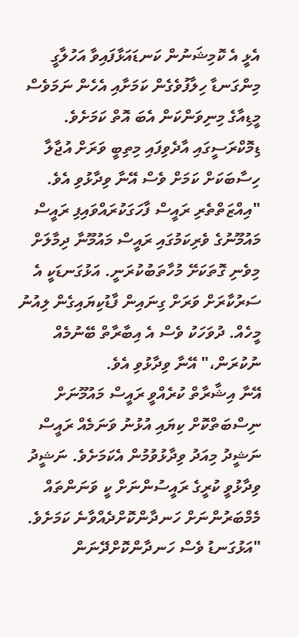އެޅީ އެ ކޮމިޝަނުން ކަނޑައަޅާފައިވާ އަހުލާގީ މިންގަނޑާ ހިލާފުވެގެން ކަމަށާއި އެހެން ނަމަވެސް މީޑިއާގެ މިނިވަންކަން އެބަ އޮތް ކަމަށެވެ. ޑިމޮކްރަސީގައި އާދެވިފައި މިތިބީ ވަރަށް އުޖާލާ ހިސާބަކަށް ކަމަށް ވެސް އޭނާ ވިދާޅުވި އެވެ.
"އިއްޒަތްތެރި ރައީސް ފާހަގަކުރައްވައިފި ރައީސް މައުމޫނުގެ ވެރިކަމުގައި ރައީސް މައުމޫނާ ދިމާލަށް މިވެނި ގޮތަކަށޭ މުހާތަބުކުރަނީ. އަޅުގަނޑަކީ އެ ސަރުކާރަށް ވަރަށް ގިނައިން ފާޑުކިޔައިގެން ލިއުނު މީހެއް. ދުވަހަކު ވެސް އެ އިބާރާތް ބޭނުމެއް ނުކުރަން،" އޭނާ ވިދާޅުވި އެވެ.
އޭނާ އިޝާރާތް ކުރެއްވީ ރައީސް މައުމޫނަށް ނިސްބަތްކޮށް ކިޔައި އުޅުނު ވަނަމެއް ރައީސް ނަޝީދު މިއަދު ވިދާޅުވުމުން އެކަމަށެވެ. ނަޝީދު ވިދާޅުވީ ކުރީގެ ރައީސުންނަށް ކީ ވަނަންތައް މެމްބަރުންނަށް ހަނދާންކޮށްދެއްވާނެ ކަމަށެވެ.
"އަޅުގަނޑު ވެސް ހަނދާންކޮށްދޭނަން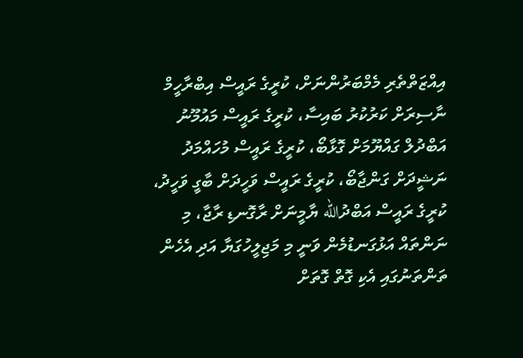އިއްޒަތްތެރި މެމްބަރުންނަށް، ކުރީގެ ރައީސް އިބްރާހީމް ނާސިރަށް ކަރުކުރު ބައިސާ، ކުރީގެ ރައީސް މައުމޫނު އަބްދުލް ގައްޔޫމަށް ގޮޅާބޯ، ކުރީގެ ރައީސް މުހައްމަދު ނަޝީދަށް ގަންޖާބޯ، ކުރީގެ ރައީސް ވަހީދަށް ބާގީ ވަހީދު، ކުރީގެ ރައީސް އަބްދުالله ޔާމީނަށް ރާގޮނޑި ރާޖާ، މި ނަންތައް އަޅުގަނޑުމެން ވަނީ މި މަޖިލީހުގަޔާ އަދި އެހެން ތަންތަނުގައި އެކި ގޮތް ގޮތަށް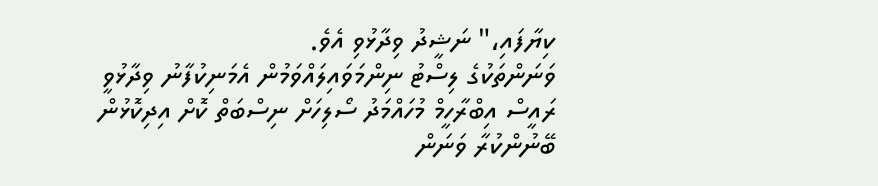ކިޔާފައި،" ނަޝީދު ވިދާޅުވި އެވެ.
ވަނަންތަކުގެ ލިސްޓު ނިންމަވައިލައްވަމުން އެމަނިކުފާނު ވިދާޅުވީ ރައީސް އިބްރާހީމް މުހައްމަދު ސޯލިހަށް ނިސްބަތް ކޮށް އިދިކޮޅުން ބޭނުންކުރާ ވަނަން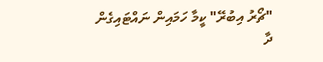"ޗޯރު އިބުރޭ" ކީމާ ހަމައިން ނައްޓައިގެން ދާ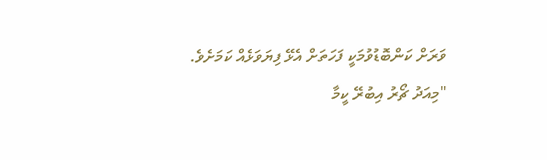ވަރަށް ކަންބޮޑުވުމަކީ ފަހަތަށް އެޅޭ ފިޔަވަޅެއް ކަމަށެވެ.
"މިއަދު ޗޯރު އިބުރޭ ކީމާ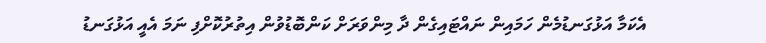އެކަމާ އަޅުގަނޑުމެން ހަމައިން ނައްޓައިގެން ދާ މިންވަރަށް ކަންބޮޑުވުން އިތުރުކޮށްފި ނަމަ އެއީ އަޅުގަނޑު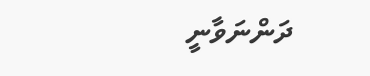ދަންނަވާނީ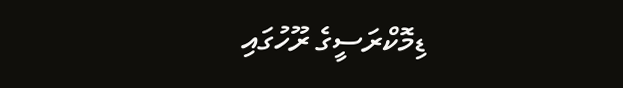ޑިމޮކްރަސީގެ ރޫހުގައި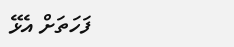ފަހަތަށް އެޅޭ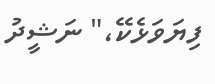ފިޔަވަޅެކޭ،" ނަޝީދު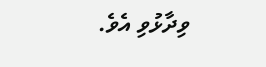ވިދާޅުވި އެވެ.